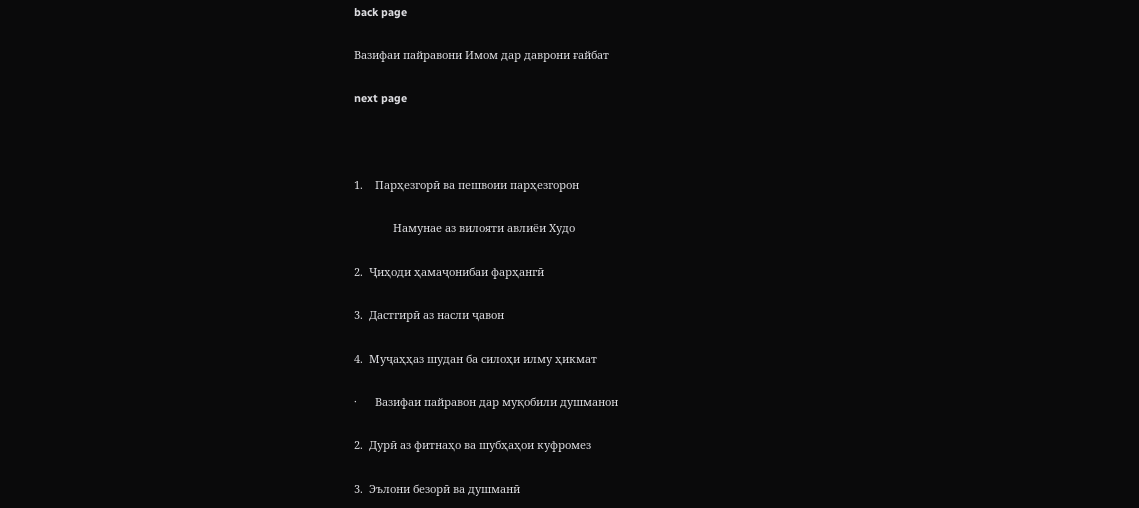back page

Вазифаи пайравони Имом дар даврони ғайбат

next page



1.    Парҳезгорӣ ва пешвоии парҳезгорон

             Намунае аз вилояти авлиёи Худо

2.  Ҷиҳоди ҳамаҷонибаи фарҳангӣ

3.  Дастгирӣ аз насли ҷавон

4.  Муҷаҳҳаз шудан ба силоҳи илму ҳикмат

·      Вазифаи пайравон дар муқобили душманон

2.  Дурӣ аз фитнаҳо ва шубҳаҳои куфромез

3.  Эълони безорӣ ва душманӣ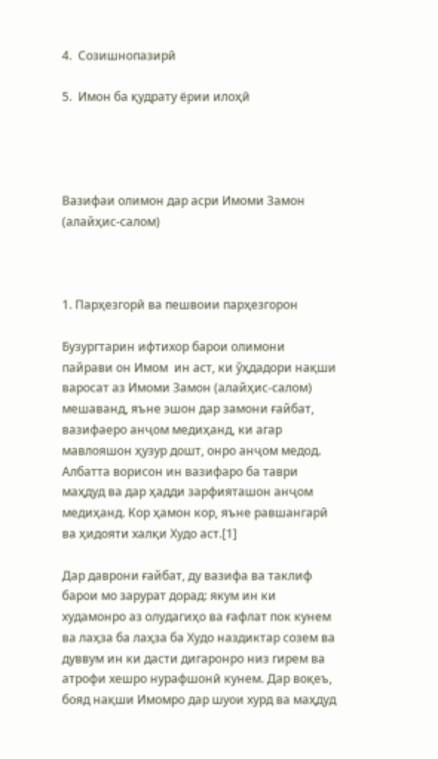4.  Созишнопазирӣ

5.  Имон ба қудрату ёрии илоҳӣ




Вазифаи олимон дар асри Имоми Замон           (алайҳис-салом)



1. Парҳезгорӣ ва пешвоии парҳезгорон

Бузургтарин ифтихор барои олимони пайрави он Имом  ин аст, ки ўҳдадори нақши варосат аз Имоми Замон (алайҳис-салом) мешаванд, яъне эшон дар замони ғайбат, вазифаеро анҷом медиҳанд, ки агар мавлояшон ҳузур дошт, онро анҷом медод. Албатта ворисон ин вазифаро ба таври маҳдуд ва дар ҳадди зарфияташон анҷом медиҳанд. Кор ҳамон кор, яъне равшангарӣ ва ҳидояти халқи Худо аст.[1]

Дар даврони ғайбат, ду вазифа ва таклиф барои мо зарурат дорад: якум ин ки худамонро аз олудагиҳо ва ғафлат пок кунем ва лаҳза ба лаҳза ба Худо наздиктар созем ва дуввум ин ки дасти дигаронро низ гирем ва атрофи хешро нурафшонӣ кунем. Дар воқеъ, бояд нақши Имомро дар шуои хурд ва маҳдуд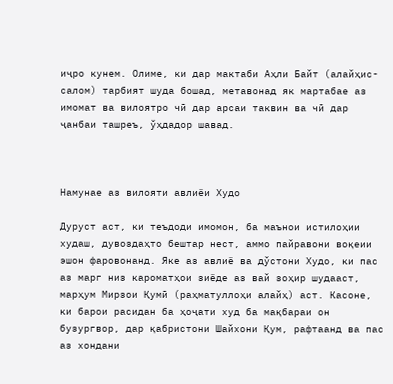иҷро кунем. Олиме, ки дар мактаби Аҳли Байт (алайҳис-салом) тарбият шуда бошад, метавонад як мартабае аз имомат ва вилоятро чӣ дар арсаи таквин ва чӣ дар ҷанбаи ташреъ, ўҳдадор шавад.



Намунае аз вилояти авлиёи Худо

Дуруст аст, ки теъдоди имомон, ба маънои истилоҳии худаш, дувоздаҳто бештар нест, аммо пайравони воқеии эшон фаровонанд. Яке аз авлиё ва дўстони Худо, ки пас аз марг низ кароматҳои зиёде аз вай зоҳир шудааст, марҳум Мирзои Қумӣ (раҳматуллоҳи алайҳ) аст. Касоне, ки барои расидан ба ҳоҷати худ ба мақбараи он бузургвор, дар қабристони Шайхони Қум, рафтаанд ва пас аз хондани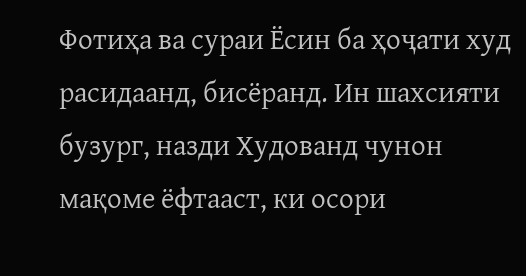Фотиҳа ва сураи Ёсин ба ҳоҷати худ расидаанд, бисёранд. Ин шахсияти бузург, назди Худованд чунон мақоме ёфтааст, ки осори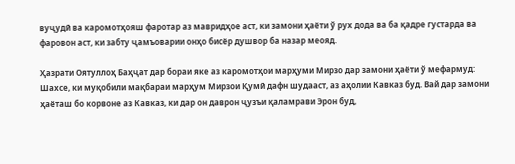вуҷудӣ ва каромотҳояш фаротар аз мавридҳое аст, ки замони ҳаёти ў рух дода ва ба қадре густарда ва фаровон аст, ки забту ҷамъоварии онҳо бисёр душвор ба назар меояд.

Ҳазрати Оятуллоҳ Баҳҷат дар бораи яке аз каромотҳои марҳуми Мирзо дар замони ҳаёти ў мефармуд: Шахсе, ки муқобили мақбараи марҳум Мирзои Қумӣ дафн шудааст, аз аҳолии Кавказ буд. Вай дар замони ҳаёташ бо корвоне аз Кавказ, ки дар он даврон ҷузъи қаламрави Эрон буд,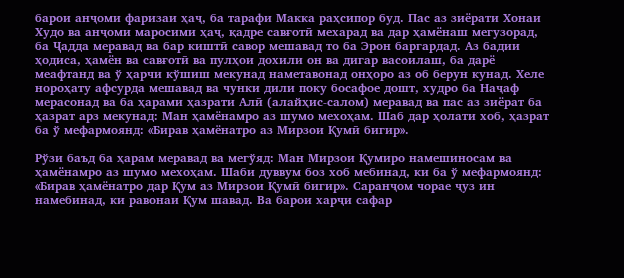барои анҷоми фаризаи ҳаҷ, ба тарафи Макка раҳсипор буд. Пас аз зиёрати Хонаи Худо ва анҷоми маросими ҳаҷ, қадре савғотӣ мехарад ва дар ҳамёнаш мегузорад, ба Ҷадда меравад ва бар киштӣ савор мешавад то ба Эрон баргардад. Аз бадии ҳодиса, ҳамён ва савғотӣ ва пулҳои дохили он ва дигар васоилаш, ба дарё меафтанд ва ў ҳарчи кўшиш мекунад наметавонад онҳоро аз об берун кунад. Хеле нороҳату афсурда мешавад ва чунки дили поку босафое дошт, худро ба Наҷаф мерасонад ва ба ҳарами ҳазрати Алӣ (алайҳис-салом) меравад ва пас аз зиёрат ба ҳазрат арз мекунад: Ман ҳамёнамро аз шумо мехоҳам. Шаб дар ҳолати хоб, ҳазрат ба ў мефармоянд: «Бирав ҳамёнатро аз Мирзои Қумӣ бигир».

Рўзи баъд ба ҳарам меравад ва мегўяд: Ман Мирзои Қумиро намешиносам ва ҳамёнамро аз шумо мехоҳам. Шаби дуввум боз хоб мебинад, ки ба ў мефармоянд: «Бирав ҳамёнатро дар Қум аз Мирзои Қумӣ бигир». Саранҷом чорае ҷуз ин намебинад, ки равонаи Қум шавад. Ва барои харҷи сафар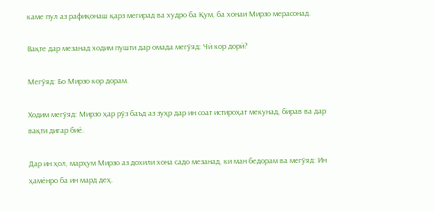каме пул аз рафиқонаш қарз мегирад ва худро ба Қум, ба хонаи Мирзо мерасонад.

Вақте дар мезанад ходим пушти дар омада мегўяд: Чӣ кор дорӣ?

Мегўяд: Бо Мирзо кор дорам.

Ходим мегўяд: Мирзо ҳар рўз баъд аз зуҳр дар ин соат истироҳат мекунад, бирав ва дар вақти дигар биё.

Дар ин ҳол, марҳум Мирзо аз дохили хона садо мезанад, ки ман бедорам ва мегўяд: Ин ҳамёнро ба ин мард деҳ.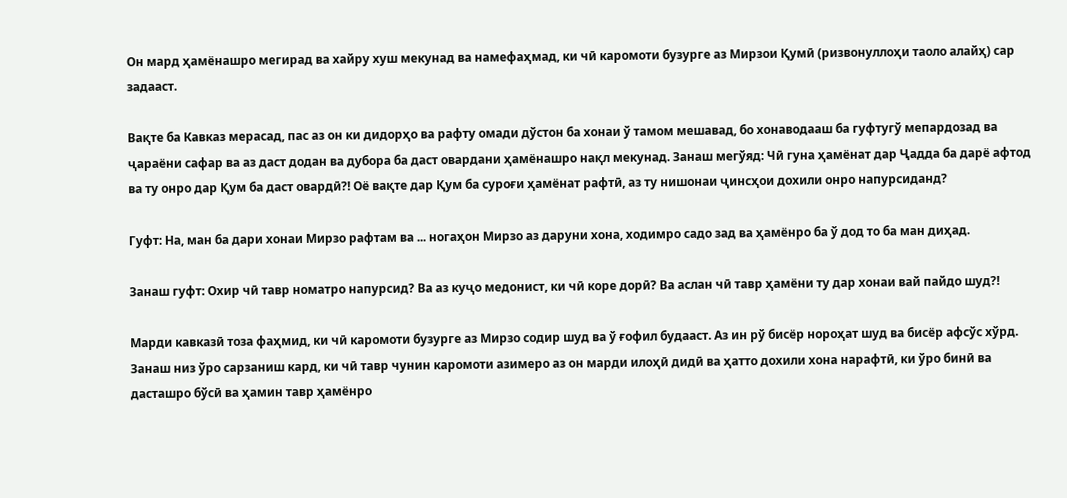Он мард ҳамёнашро мегирад ва хайру хуш мекунад ва намефаҳмад, ки чӣ каромоти бузурге аз Мирзои Қумӣ (ризвонуллоҳи таоло алайҳ) сар задааст.

Вақте ба Кавказ мерасад, пас аз он ки дидорҳо ва рафту омади дўстон ба хонаи ў тамом мешавад, бо хонаводааш ба гуфтугў мепардозад ва ҷараёни сафар ва аз даст додан ва дубора ба даст овардани ҳамёнашро нақл мекунад. Занаш мегўяд: Чӣ гуна ҳамёнат дар Ҷадда ба дарё афтод ва ту онро дар Қум ба даст овардӣ?! Оё вақте дар Қум ба суроғи ҳамёнат рафтӣ, аз ту нишонаи ҷинсҳои дохили онро напурсиданд?

Гуфт: На, ман ба дари хонаи Мирзо рафтам ва ... ногаҳон Мирзо аз даруни хона, ходимро садо зад ва ҳамёнро ба ў дод то ба ман диҳад.

Занаш гуфт: Охир чӣ тавр номатро напурсид? Ва аз куҷо медонист, ки чӣ коре дорӣ? Ва аслан чӣ тавр ҳамёни ту дар хонаи вай пайдо шуд?!

Марди кавказӣ тоза фаҳмид, ки чӣ каромоти бузурге аз Мирзо содир шуд ва ў ғофил будааст. Аз ин рў бисёр нороҳат шуд ва бисёр афсўс хўрд. Занаш низ ўро сарзаниш кард, ки чӣ тавр чунин каромоти азимеро аз он марди илоҳӣ дидӣ ва ҳатто дохили хона нарафтӣ, ки ўро бинӣ ва дасташро бўсӣ ва ҳамин тавр ҳамёнро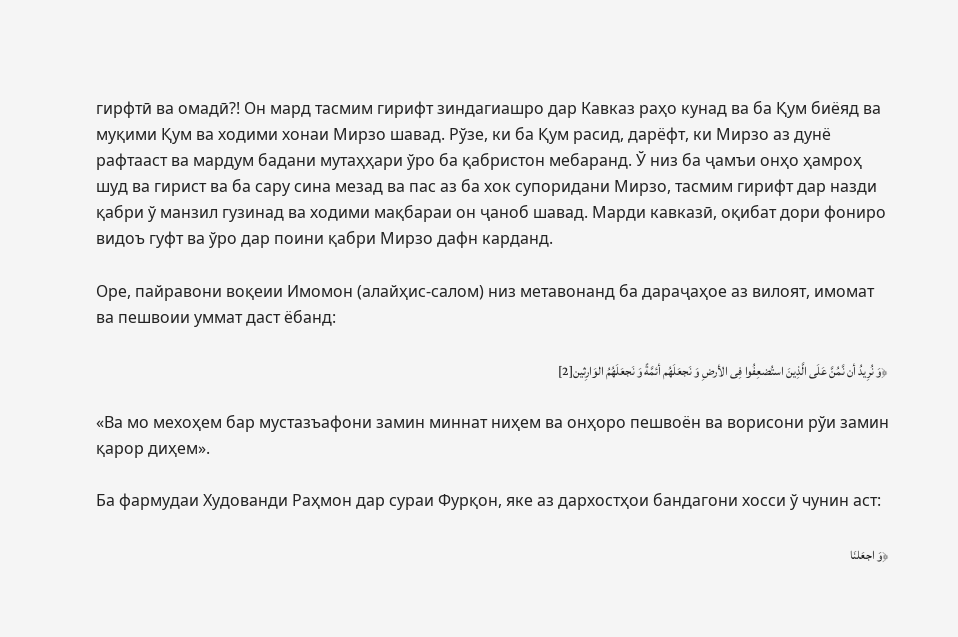гирфтӣ ва омадӣ?! Он мард тасмим гирифт зиндагиашро дар Кавказ раҳо кунад ва ба Қум биёяд ва муқими Қум ва ходими хонаи Мирзо шавад. Рўзе, ки ба Қум расид, дарёфт, ки Мирзо аз дунё рафтааст ва мардум бадани мутаҳҳари ўро ба қабристон мебаранд. Ў низ ба ҷамъи онҳо ҳамроҳ шуд ва гирист ва ба сару сина мезад ва пас аз ба хок супоридани Мирзо, тасмим гирифт дар назди қабри ў манзил гузинад ва ходими мақбараи он ҷаноб шавад. Марди кавказӣ, оқибат дори фониро видоъ гуфт ва ўро дар поини қабри Мирзо дафн карданд.

Оре, пайравони воқеии Имомон (алайҳис-салом) низ метавонанд ба дараҷаҳое аз вилоят, имомат ва пешвоии уммат даст ёбанд:

﴿وَ نُرِيدُ أن نَّمُنَّ عَلَی الَّذِينَ استُضعِفُوا فِی الأرضِ وَ نَجعَلَهُم أئمَّةً وَ نَجعَلَهُمُ الوَارِثين[2]

«Ва мо мехоҳем бар мустазъафони замин миннат ниҳем ва онҳоро пешвоён ва ворисони рўи замин қарор диҳем».

Ба фармудаи Худованди Раҳмон дар сураи Фурқон, яке аз дархостҳои бандагони хосси ў чунин аст:

﴿وَ اجعَلنَا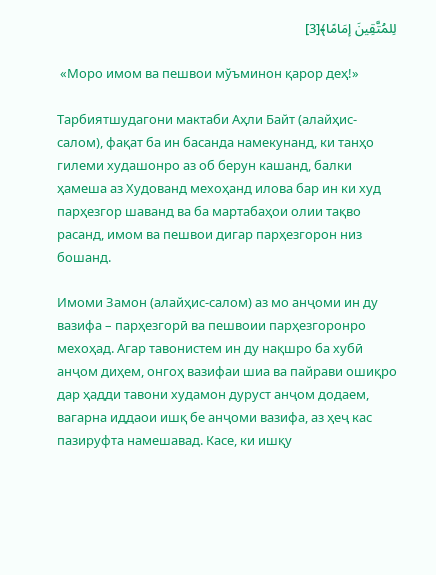لِلمُتَّقِينَ إمَامًا﴾[3]

 «Моро имом ва пешвои мўъминон қарор деҳ!»

Тарбиятшудагони мактаби Аҳли Байт (алайҳис-салом), фақат ба ин басанда намекунанд, ки танҳо гилеми худашонро аз об берун кашанд, балки ҳамеша аз Худованд мехоҳанд илова бар ин ки худ парҳезгор шаванд ва ба мартабаҳои олии тақво расанд, имом ва пешвои дигар парҳезгорон низ бошанд.

Имоми Замон (алайҳис-салом) аз мо анҷоми ин ду вазифа – парҳезгорӣ ва пешвоии парҳезгоронро мехоҳад. Агар тавонистем ин ду нақшро ба хубӣ анҷом диҳем, онгоҳ вазифаи шиа ва пайрави ошиқро дар ҳадди тавони худамон дуруст анҷом додаем, вагарна иддаои ишқ бе анҷоми вазифа, аз ҳеҷ кас пазируфта намешавад. Касе, ки ишқу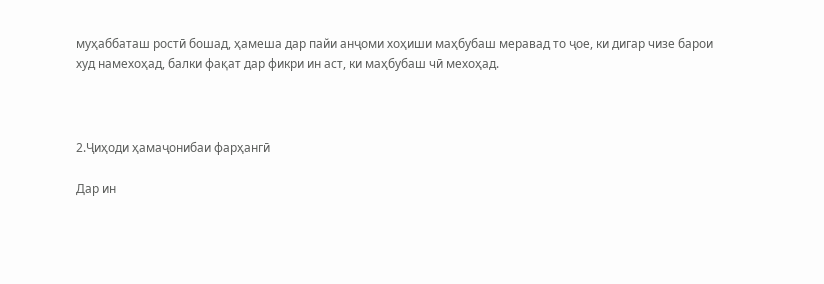муҳаббаташ ростӣ бошад, ҳамеша дар пайи анҷоми хоҳиши маҳбубаш меравад то ҷое, ки дигар чизе барои худ намехоҳад, балки фақат дар фикри ин аст, ки маҳбубаш чӣ мехоҳад.



2.Ҷиҳоди ҳамаҷонибаи фарҳангӣ

Дар ин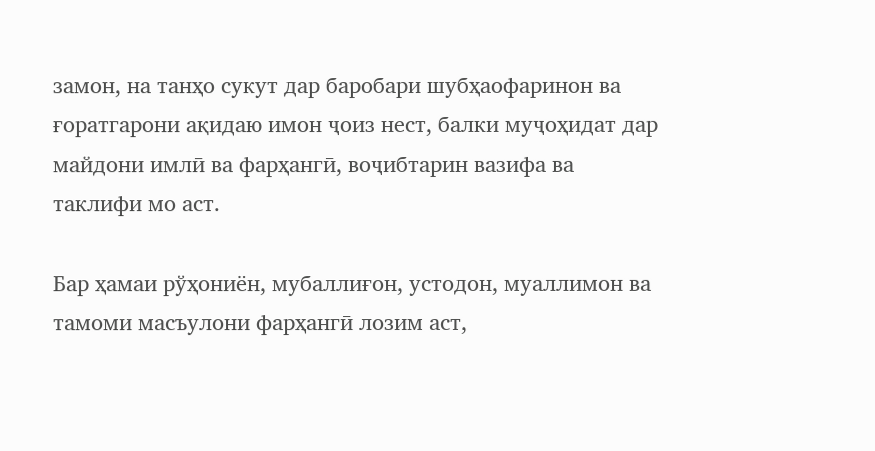замон, на танҳо сукут дар баробари шубҳаофаринон ва ғоратгарони ақидаю имон ҷоиз нест, балки муҷоҳидат дар майдони имлӣ ва фарҳангӣ, воҷибтарин вазифа ва таклифи мо аст.

Бар ҳамаи рўҳониён, мубаллиғон, устодон, муаллимон ва тамоми масъулони фарҳангӣ лозим аст,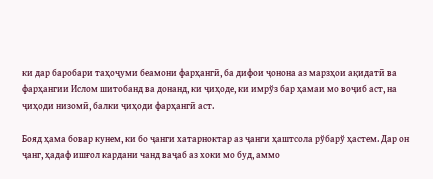ки дар баробари таҳоҷуми беамони фарҳангӣ, ба дифои ҷонона аз марзҳои ақидатӣ ва фарҳангии Ислом шитобанд ва донанд, ки ҷиҳоде, ки имрўз бар ҳамаи мо воҷиб аст, на ҷиҳоди низомӣ, балки ҷиҳоди фарҳангӣ аст.

Бояд ҳама бовар кунем, ки бо ҷанги хатарноктар аз ҷанги ҳаштсола рўбарў ҳастем. Дар он ҷанг, ҳадаф ишғол кардани чанд ваҷаб аз хоки мо буд, аммо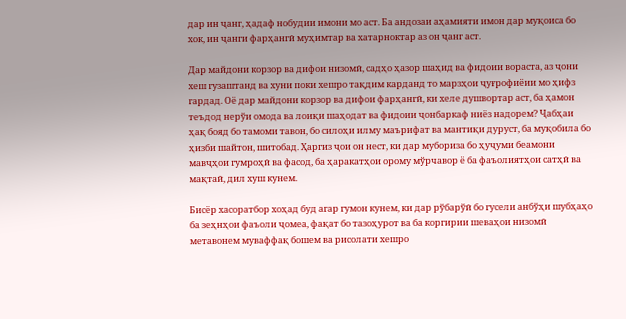дар ин ҷанг, ҳадаф нобудии имони мо аст. Ба андозаи аҳамияти имон дар муқоиса бо хок, ин ҷанги фарҳангӣ муҳимтар ва хатарноктар аз он ҷанг аст.

Дар майдони корзор ва дифои низомӣ, садҳо ҳазор шаҳид ва фидоии вораста, аз ҷони хеш гузаштанд ва хуни поки хешро тақдим карданд то марзҳои ҷуғрофиёии мо ҳифз гардад. Оё дар майдони корзор ва дифои фарҳангӣ, ки хеле душвортар аст, ба ҳамон теъдод нерўи омода ва лоиқи шаҳодат ва фидоии ҷонбаркаф ниёз надорем? Ҷабҳаи ҳақ бояд бо тамоми тавон, бо силоҳи илму маърифат ва мантиқи дуруст, ба муқобила бо ҳизби шайтон, шитобад. Ҳаргиз ҷои он нест, ки дар мубориза бо ҳуҷуми беамони мавҷҳои гумроҳӣ ва фасод, ба ҳаракатҳои орому мўрчавор ё ба фаъолиятҳои сатҳӣ ва мақтаӣ, дил хуш кунем.

Бисёр хасоратбор хоҳад буд агар гумон кунем, ки дар рўбарўӣ бо гусели анбўҳи шубҳаҳо ба зеҳнҳои фаъоли ҷомеа, фақат бо тазоҳурот ва ба коргирии шеваҳои низомӣ метавонем муваффақ бошем ва рисолати хешро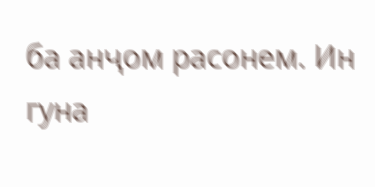ба анҷом расонем. Ин гуна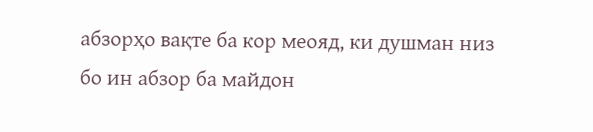абзорҳо вақте ба кор меояд, ки душман низ бо ин абзор ба майдон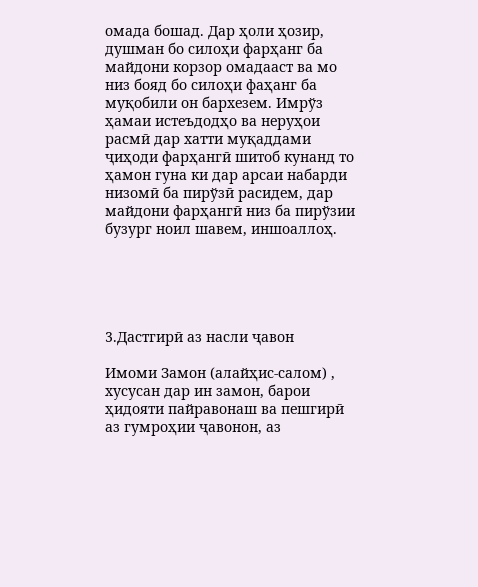омада бошад. Дар ҳоли ҳозир, душман бо силоҳи фарҳанг ба майдони корзор омадааст ва мо низ бояд бо силоҳи фаҳанг ба муқобили он бархезем. Имрўз ҳамаи истеъдодҳо ва неруҳои расмӣ дар хатти муқаддами ҷиҳоди фарҳангӣ шитоб кунанд то ҳамон гуна ки дар арсаи набарди низомӣ ба пирўзӣ расидем, дар майдони фарҳангӣ низ ба пирўзии бузург ноил шавем, иншоаллоҳ.





3.Дастгирӣ аз насли ҷавон

Имоми Замон (алайҳис-салом) , хусусан дар ин замон, барои ҳидояти пайравонаш ва пешгирӣ аз гумроҳии ҷавонон, аз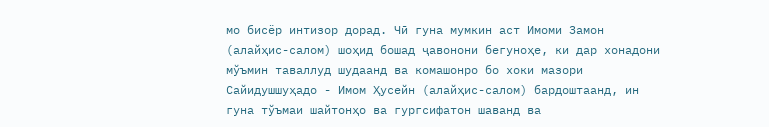мо бисёр интизор дорад. Чӣ гуна мумкин аст Имоми Замон (алайҳис-салом) шоҳид бошад ҷавонони бегуноҳе, ки дар хонадони мўъмин таваллуд шудаанд ва комашонро бо хоки мазори Сайидушшуҳадо - Имом Ҳусейн (алайҳис-салом) бардоштаанд, ин гуна тўъмаи шайтонҳо ва гургсифатон шаванд ва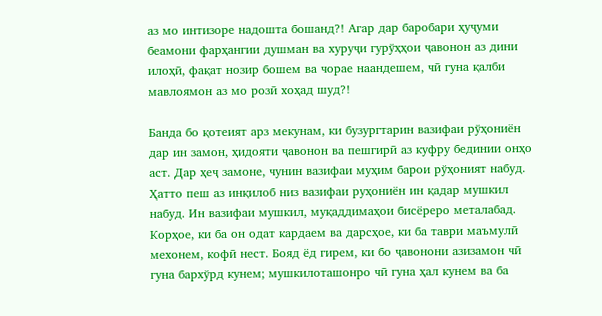аз мо интизоре надошта бошанд?! Агар дар баробари ҳуҷуми беамони фарҳангии душман ва хуруҷи гурўҳҳои ҷавонон аз дини илоҳӣ, фақат нозир бошем ва чорае наандешем, чӣ гуна қалби мавлоямон аз мо розӣ хоҳад шуд?!

Банда бо қотеият арз мекунам, ки бузургтарин вазифаи рўҳониён дар ин замон, ҳидояти ҷавонон ва пешгирӣ аз куфру бединии онҳо аст. Дар ҳеҷ замоне, чунин вазифаи муҳим барои рўҳоният набуд. Ҳатто пеш аз инқилоб низ вазифаи руҳониён ин қадар мушкил набуд. Ин вазифаи мушкил, муқаддимаҳои бисёреро металабад. Корҳое, ки ба он одат кардаем ва дарсҳое, ки ба таври маъмулӣ мехонем, кофӣ нест. Бояд ёд гирем, ки бо ҷавонони азизамон чӣ гуна бархўрд кунем; мушкилоташонро чӣ гуна ҳал кунем ва ба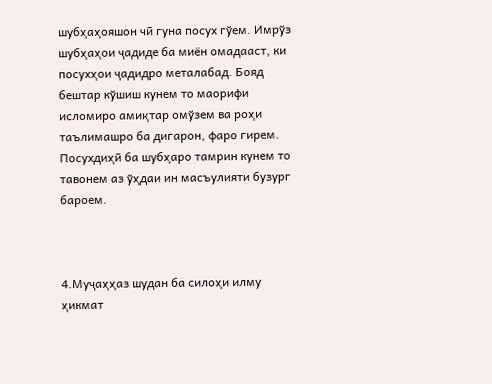шубҳаҳояшон чӣ гуна посух гўем. Имрўз шубҳаҳои ҷадиде ба миён омадааст, ки посухҳои ҷадидро металабад. Бояд бештар кўшиш кунем то маорифи исломиро амиқтар омўзем ва роҳи таълимашро ба дигарон, фаро гирем. Посухдиҳӣ ба шубҳаро тамрин кунем то тавонем аз ўҳдаи ин масъулияти бузург бароем.



4.Муҷаҳҳаз шудан ба силоҳи илму ҳикмат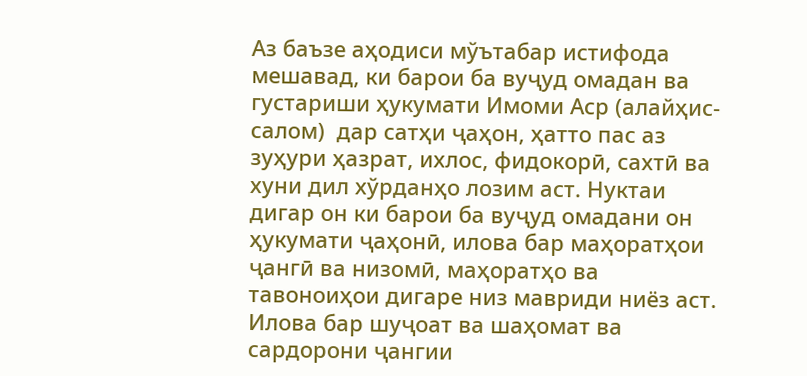Аз баъзе аҳодиси мўътабар истифода мешавад, ки барои ба вуҷуд омадан ва густариши ҳукумати Имоми Аср (алайҳис-салом)  дар сатҳи ҷаҳон, ҳатто пас аз зуҳури ҳазрат, ихлос, фидокорӣ, сахтӣ ва хуни дил хўрданҳо лозим аст. Нуктаи дигар он ки барои ба вуҷуд омадани он ҳукумати ҷаҳонӣ, илова бар маҳоратҳои ҷангӣ ва низомӣ, маҳоратҳо ва тавоноиҳои дигаре низ мавриди ниёз аст. Илова бар шуҷоат ва шаҳомат ва сардорони ҷангии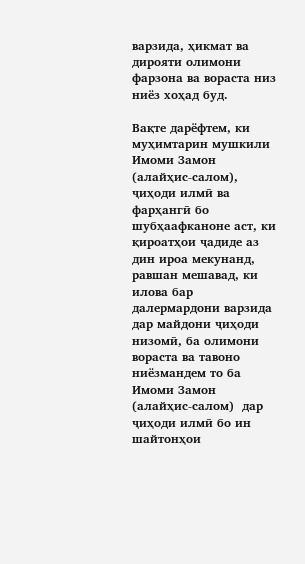варзида, ҳикмат ва дирояти олимони фарзона ва вораста низ ниёз хоҳад буд.

Вақте дарёфтем, ки муҳимтарин мушкили Имоми Замон (алайҳис-салом), ҷиҳоди илмӣ ва фарҳангӣ бо шубҳаафканоне аст, ки қироатҳои ҷадиде аз дин ироа мекунанд, равшан мешавад, ки илова бар далермардони варзида дар майдони ҷиҳоди низомӣ, ба олимони вораста ва тавоно ниёзмандем то ба Имоми Замон (алайҳис-салом)  дар ҷиҳоди илмӣ бо ин шайтонҳои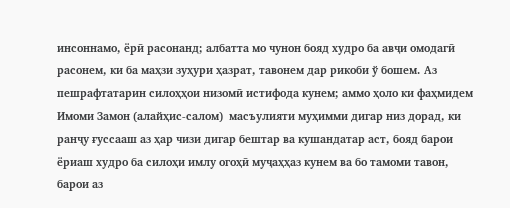инсоннамо, ёрӣ расонанд; албатта мо чунон бояд худро ба авҷи омодагӣ расонем, ки ба маҳзи зуҳури ҳазрат, тавонем дар рикоби ў бошем. Аз пешрафтатарин силоҳҳои низомӣ истифода кунем; аммо ҳоло ки фаҳмидем Имоми Замон (алайҳис-салом)  масъулияти муҳимми дигар низ дорад, ки ранҷу ғуссааш аз ҳар чизи дигар бештар ва кушандатар аст, бояд барои ёриаш худро ба силоҳи имлу огоҳӣ муҷаҳҳаз кунем ва бо тамоми тавон, барои аз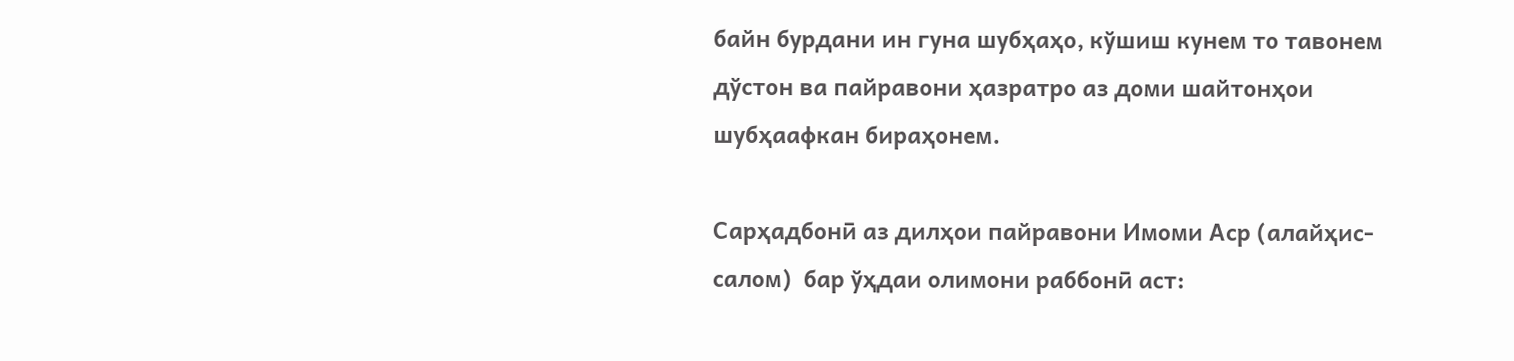байн бурдани ин гуна шубҳаҳо, кўшиш кунем то тавонем дўстон ва пайравони ҳазратро аз доми шайтонҳои шубҳаафкан бираҳонем.

Сарҳадбонӣ аз дилҳои пайравони Имоми Аср (алайҳис-салом)  бар ўҳдаи олимони раббонӣ аст: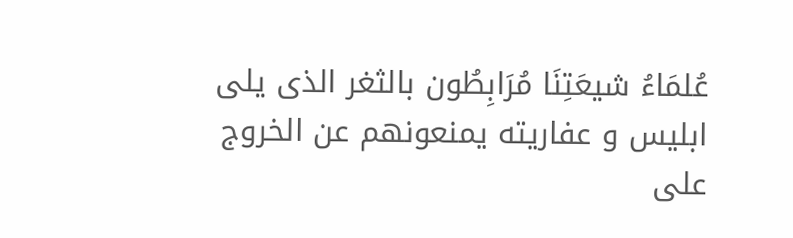عُلمَاءُ شيعَتِنَا مُرَابِطُون بالثغر الذی يلی ابليس و عفاريته يمنعونهم عن الخروج علی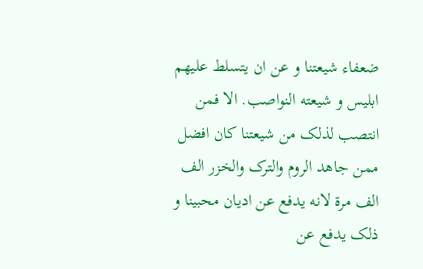ضعفاء شيعتنا و عن ان يتسلط عليهم ابليس و شيعته النواصب. الا فمن انتصب لذلک من شيعتنا کان افضل ممن جاهد الروم والترک والخزر الف الف مرة لانه يدفع عن اديان محبينا و ذلک يدفع عن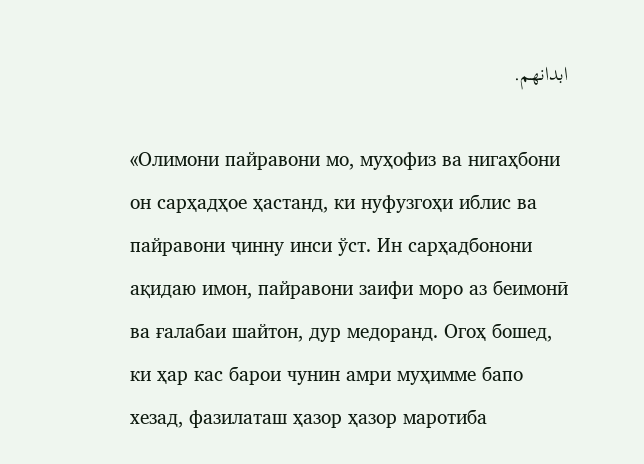ابدانهم.

«Олимони пайравони мо, муҳофиз ва нигаҳбони он сарҳадҳое ҳастанд, ки нуфузгоҳи иблис ва пайравони ҷинну инси ўст. Ин сарҳадбонони ақидаю имон, пайравони заифи моро аз беимонӣ ва ғалабаи шайтон, дур медоранд. Огоҳ бошед, ки ҳар кас барои чунин амри муҳимме бапо хезад, фазилаташ ҳазор ҳазор маротиба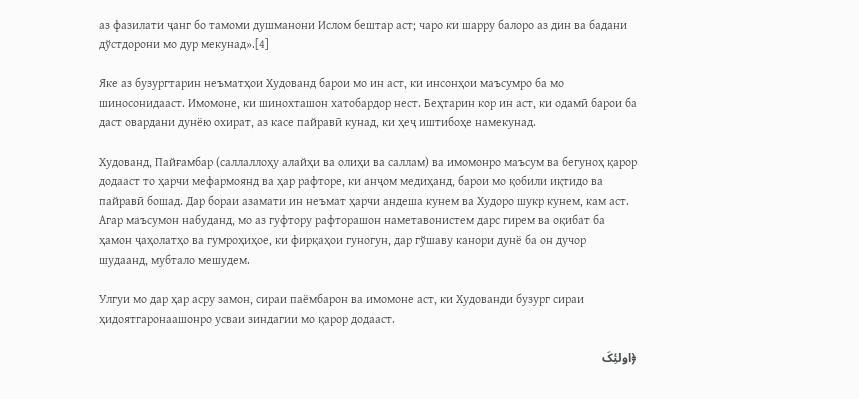аз фазилати ҷанг бо тамоми душманони Ислом бештар аст; чаро ки шарру балоро аз дин ва бадани дўстдорони мо дур мекунад».[4]

Яке аз бузургтарин неъматҳои Худованд барои мо ин аст, ки инсонҳои маъсумро ба мо шиносонидааст. Имомоне, ки шинохташон хатобардор нест. Беҳтарин кор ин аст, ки одамӣ барои ба даст овардани дунёю охират, аз касе пайравӣ кунад, ки ҳеҷ иштибоҳе намекунад.

Худованд, Пайғамбар (саллаллоҳу алайҳи ва олиҳи ва саллам) ва имомонро маъсум ва бегуноҳ қарор додааст то ҳарчи мефармоянд ва ҳар рафторе, ки анҷом медиҳанд, барои мо қобили иқтидо ва пайравӣ бошад. Дар бораи азамати ин неъмат ҳарчи андеша кунем ва Худоро шукр кунем, кам аст. Агар маъсумон набуданд, мо аз гуфтору рафторашон наметавонистем дарс гирем ва оқибат ба ҳамон ҷаҳолатҳо ва гумроҳиҳое, ки фирқаҳои гуногун, дар гўшаву канори дунё ба он дучор шудаанд, мубтало мешудем.

Улгуи мо дар ҳар асру замон, сираи паёмбарон ва имомоне аст, ки Худованди бузург сираи ҳидоятгаронаашонро усваи зиндагии мо қарор додааст.

﴿اولئِکَ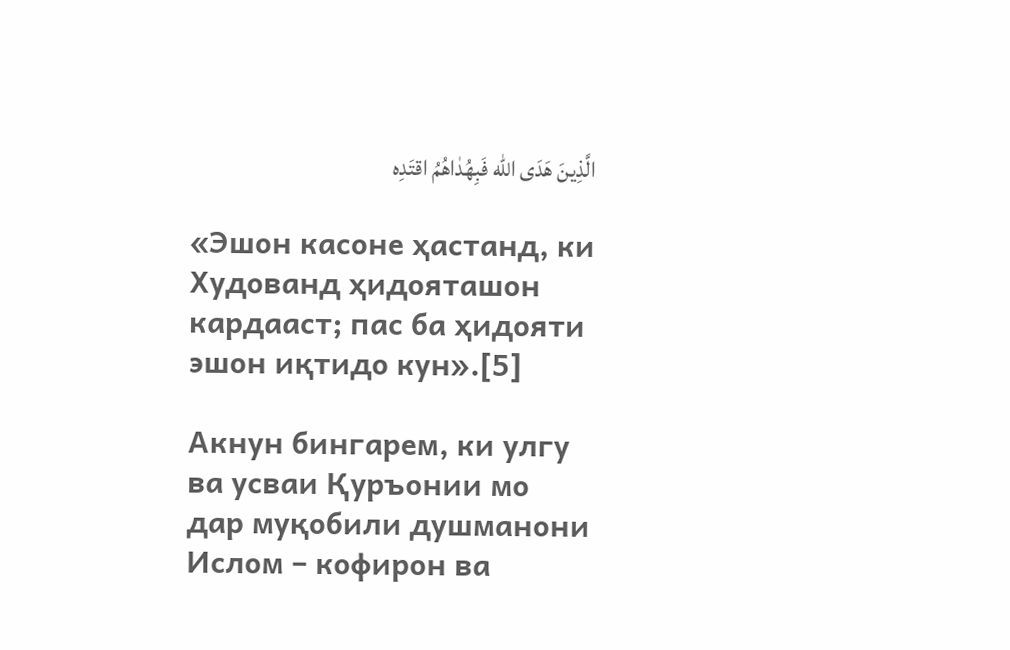الَّذِينَ هَدَی الله فَبِهُدٰاهُمُ اقتَدِه

«Эшон касоне ҳастанд, ки Худованд ҳидояташон кардааст; пас ба ҳидояти эшон иқтидо кун».[5]

Акнун бингарем, ки улгу ва усваи Қуръонии мо дар муқобили душманони Ислом – кофирон ва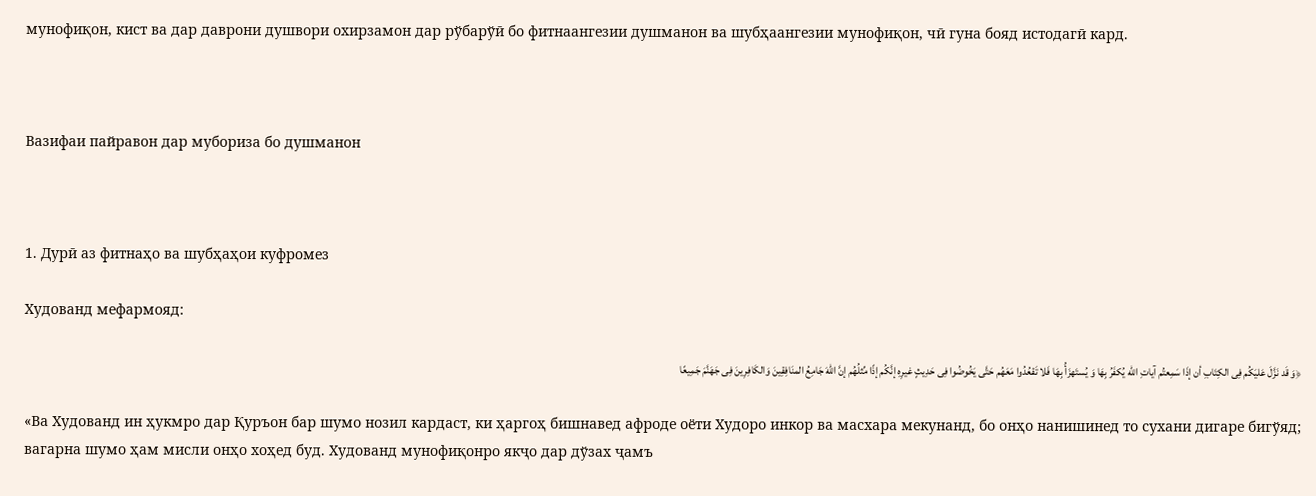мунофиқон, кист ва дар даврони душвори охирзамон дар рўбарўӣ бо фитнаангезии душманон ва шубҳаангезии мунофиқон, чӣ гуна бояд истодагӣ кард.



Вазифаи пайравон дар мубориза бо душманон



1. Дурӣ аз фитнаҳо ва шубҳаҳои куфромез

Худованд мефармояд:

﴿وَ قَد نَزَّلَ عَليَکُم فِی الکِتَابِ أن إذَا سَمِعتُم آياتِ الله يُکفَرُ بِهَا وَ يُستَهزَأُ بِهَا فَلا تَقعُدُوا مَعَهُم حَتَّی يَخُوضُوا فِی حَدِيثٍ غيرِهِ إنَّکُم إذًا مِّثلُهُم إنَّ اللهَ جَامِعُ المنَافِقِينَ وَالکَافِرِينَ فِی جَهَنَّمَ جَمِيعًا

«Ва Худованд ин ҳукмро дар Қуръон бар шумо нозил кардаст, ки ҳаргоҳ бишнавед афроде оёти Худоро инкор ва масхара мекунанд, бо онҳо нанишинед то сухани дигаре бигўяд; вагарна шумо ҳам мисли онҳо хоҳед буд. Худованд мунофиқонро якҷо дар дўзах ҷамъ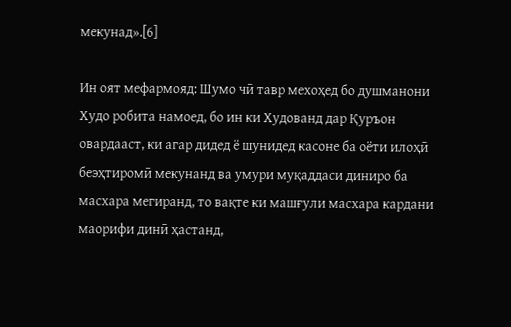мекунад».[6]

Ин оят мефармояд: Шумо чӣ тавр мехоҳед бо душманони Худо робита намоед, бо ин ки Худованд дар Қуръон овардааст, ки агар дидед ё шунидед касоне ба оёти илоҳӣ беэҳтиромӣ мекунанд ва умури муқаддаси диниро ба масхара мегиранд, то вақте ки машғули масхара кардани маорифи динӣ ҳастанд,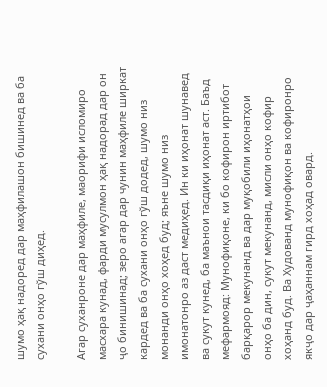шумо ҳақ надоред дар маҳфилашон бишинед ва ба сухани онҳо гўш диҳед.

Агар суханроне дар маҳфиле, маорифи исломиро масхара кунад, фарди мусулмон ҳақ надорад дар он ҷо бинишинад; зеро агар дар чунин маҳфиле ширкат кардед ва ба сухани онҳо гўш додед, шумо низ монанди онҳо хоҳед буд; яъне шумо низ имонатонро аз даст медиҳед. Ин ки иҳонат шунавед ва сукут кунед, ба маънои тасдиқи иҳонат аст. Баъд мефармояд: Мунофиқоне, ки бо кофирон иртибот барқарор мекунанд ва дар муқобили иҳонатҳои онҳо ба дин, сукут мекунанд, мисли онҳо кофир хоҳанд буд. Ва Худованд мунофиқон ва кофиронро якҷо дар ҷаҳаннам гирд хоҳад овард.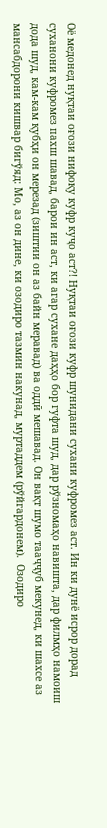Оё медонед нуқтаи оғози нифоқу куфр куҷо аст?! Нуқтаи оғози куфр шунидани сухани куфромез аст. Ин ки дунё исрор дорад суханони куфромез пахш шавад, барои ин аст, ки агар сухане даҳҳо бор гуфта шуд, дар рўзномаҳо навишта, дар филмҳо намоиш дода шуд, кам-кам қубҳи он мерезад (зиштии он аз байн меравад) ва оддӣ мешавад. Он вақт шумо тааҷҷуб мекунед, ки шахсе аз мансабдорони кишвар бигўяд: Мо, аз он дине, ки озодиро тазмин накунад, муртаддем (рўйгардонем).  Озодиро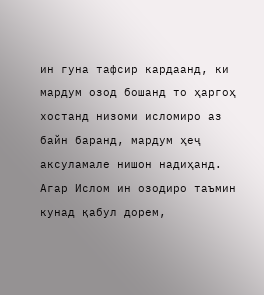ин гуна тафсир кардаанд, ки мардум озод бошанд то ҳаргоҳ хостанд низоми исломиро аз байн баранд, мардум ҳеҷ аксуламале нишон надиҳанд. Агар Ислом ин озодиро таъмин кунад қабул дорем,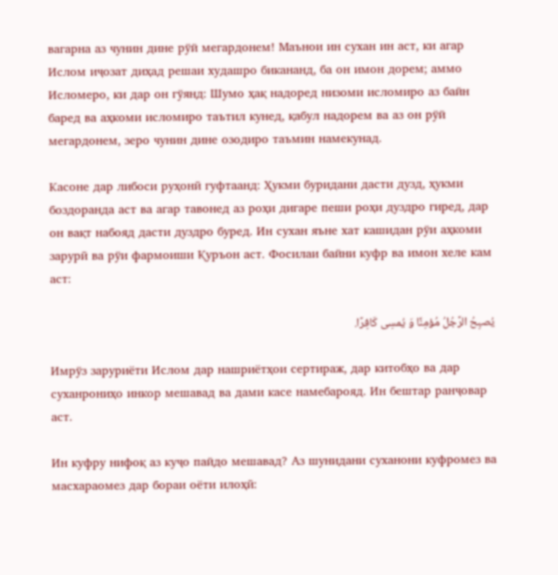вагарна аз чунин дине рўй мегардонем! Маънои ин сухан ин аст, ки агар Ислом иҷозат диҳад решаи худашро бикананд, ба он имон дорем; аммо Исломеро, ки дар он гўянд: Шумо ҳақ надоред низоми исломиро аз байн баред ва аҳкоми исломиро таътил кунед, қабул надорем ва аз он рўй мегардонем, зеро чунин дине озодиро таъмин намекунад.

Касоне дар либоси руҳонӣ гуфтаанд: Ҳукми буридани дасти дузд, ҳукми боздоранда аст ва агар тавонед аз роҳи дигаре пеши роҳи дуздро гиред, дар он вақт набояд дасти дуздро буред. Ин сухан яъне хат кашидан рўи аҳкоми зарурӣ ва рўи фармоиши Қуръон аст. Фосилаи байни куфр ва имон хеле кам аст:

يُصبِحُ الرَّجُلُ مُؤمِنًا وَ يُمسِی کَافِرًا.

Имрўз заруриёти Ислом дар нашриётҳои сертираж, дар китобҳо ва дар суханрониҳо инкор мешавад ва дами касе намебарояд. Ин бештар ранҷовар аст.

Ин куфру нифоқ аз куҷо пайдо мешавад? Аз шунидани суханони куфромез ва масхараомез дар бораи оёти илоҳӣ: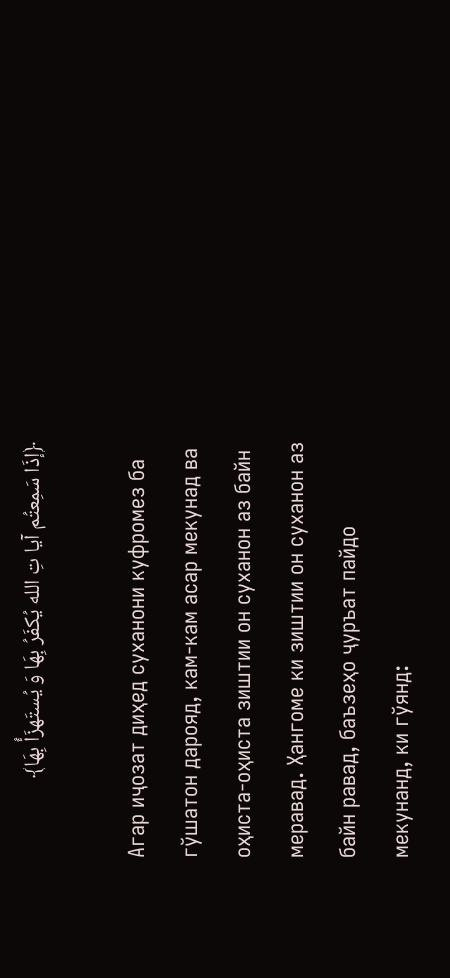﴿إذَا سَمِعتُم آيا تِ الله يُکفَرُ بِهَا وَ يُستَهزَأُ بِهَا﴾

Агар иҷозат диҳед суханони куфромез ба гўшатон дарояд, кам-кам асар мекунад ва оҳиста-оҳиста зиштии он суханон аз байн меравад. Ҳангоме ки зиштии он суханон аз байн равад, баъзеҳо ҷуръат пайдо мекунанд, ки гўянд: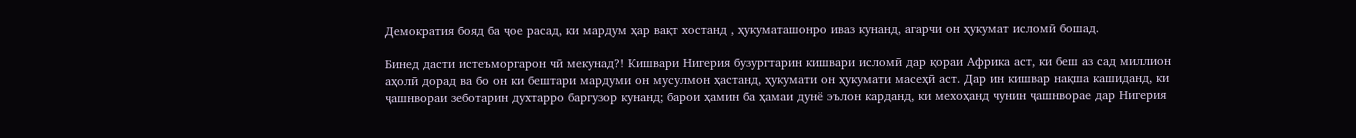Демократия бояд ба ҷое расад, ки мардум ҳар вақт хостанд , ҳукуматашонро иваз кунанд, агарчи он ҳукумат исломӣ бошад.

Бинед дасти истеъморгарон чӣ мекунад?! Кишвари Нигерия бузургтарин кишвари исломӣ дар қораи Африка аст, ки беш аз сад миллион аҳолӣ дорад ва бо он ки бештари мардуми он мусулмон ҳастанд, ҳукумати он ҳукумати масеҳӣ аст. Дар ин кишвар нақша кашиданд, ки ҷашнвораи зеботарин духтарро баргузор кунанд; барои ҳамин ба ҳамаи дунё эълон карданд, ки мехоҳанд чунин ҷашнворае дар Нигерия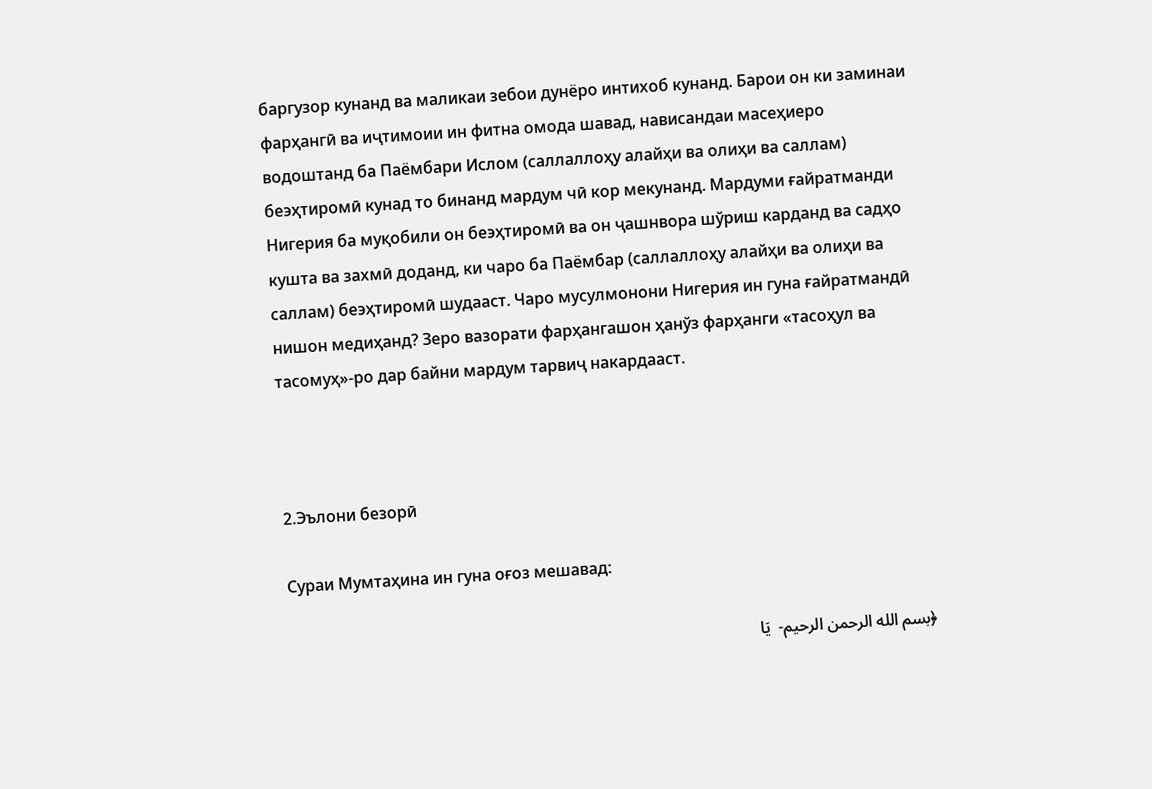баргузор кунанд ва маликаи зебои дунёро интихоб кунанд. Барои он ки заминаи фарҳангӣ ва иҷтимоии ин фитна омода шавад, нависандаи масеҳиеро водоштанд ба Паёмбари Ислом (саллаллоҳу алайҳи ва олиҳи ва саллам) беэҳтиромӣ кунад то бинанд мардум чӣ кор мекунанд. Мардуми ғайратманди Нигерия ба муқобили он беэҳтиромӣ ва он ҷашнвора шўриш карданд ва садҳо кушта ва захмӣ доданд, ки чаро ба Паёмбар (саллаллоҳу алайҳи ва олиҳи ва саллам) беэҳтиромӣ шудааст. Чаро мусулмонони Нигерия ин гуна ғайратмандӣ нишон медиҳанд? Зеро вазорати фарҳангашон ҳанўз фарҳанги «тасоҳул ва тасомуҳ»-ро дар байни мардум тарвиҷ накардааст.



2.Эълони безорӣ

Сураи Мумтаҳина ин гуна оғоз мешавад:

﴿بسم الله الرحمن الرحيم-  يَا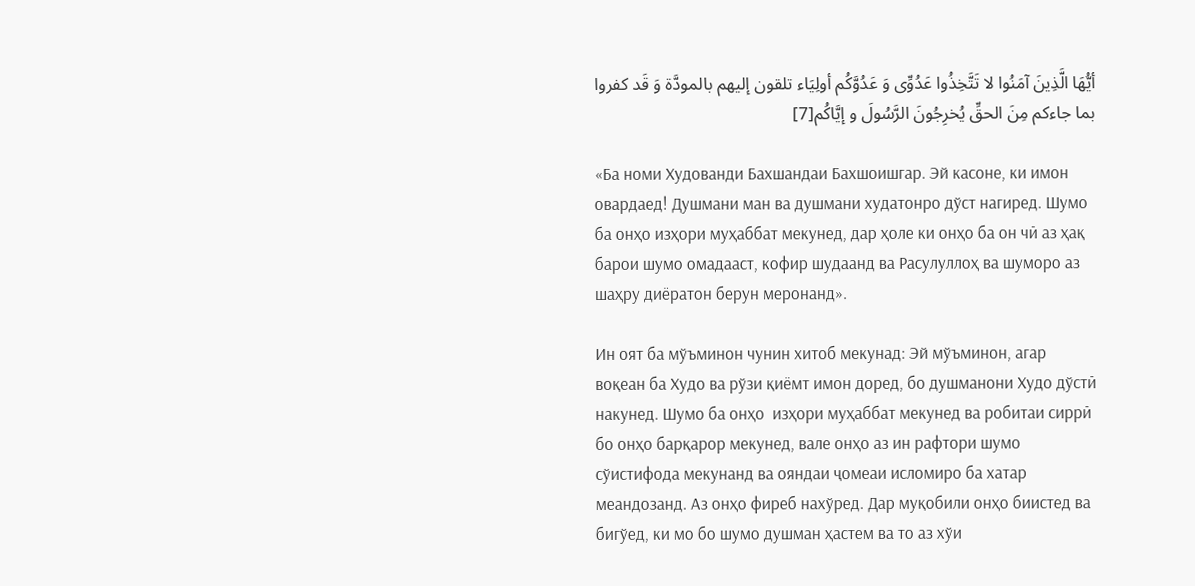أيُّهَا الَّذِينَ آمَنُوا لا تَتَّخِذُوا عَدُوِّی وَ عَدُوَّکُم أولِيَاء تلقون إليهم بالمودَّة وَ قَد کفروا بما جاءکم مِنَ الحقِّ يُخرِجُونَ الرَّسُولَ و إيَّاکُم[7]

«Ба номи Худованди Бахшандаи Бахшоишгар. Эй касоне, ки имон овардаед! Душмани ман ва душмани худатонро дўст нагиред. Шумо ба онҳо изҳори муҳаббат мекунед, дар ҳоле ки онҳо ба он чӣ аз ҳақ барои шумо омадааст, кофир шудаанд ва Расулуллоҳ ва шуморо аз шаҳру диёратон берун меронанд».

Ин оят ба мўъминон чунин хитоб мекунад: Эй мўъминон, агар воқеан ба Худо ва рўзи қиёмт имон доред, бо душманони Худо дўстӣ накунед. Шумо ба онҳо  изҳори муҳаббат мекунед ва робитаи сиррӣ бо онҳо барқарор мекунед, вале онҳо аз ин рафтори шумо сўистифода мекунанд ва ояндаи ҷомеаи исломиро ба хатар меандозанд. Аз онҳо фиреб нахўред. Дар муқобили онҳо биистед ва бигўед, ки мо бо шумо душман ҳастем ва то аз хўи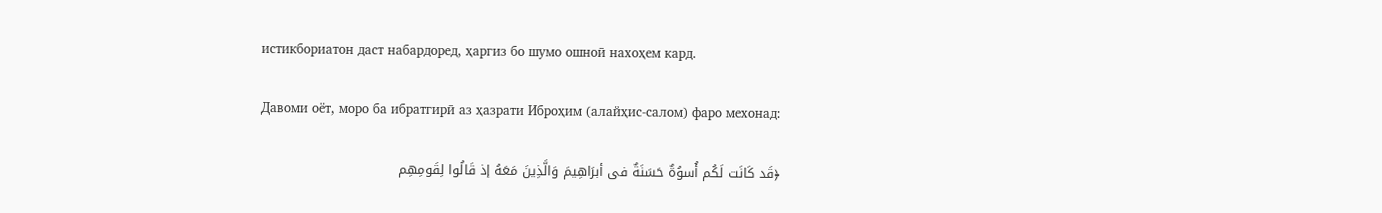истикбориатон даст набардоред, ҳаргиз бо шумо ошноӣ нахоҳем кард.

Давоми оёт, моро ба ибратгирӣ аз ҳазрати Иброҳим (алайҳис-салом) фаро мехонад:

﴿قَد کَانَت لَکُم أُسوُةٌ حَسَنَةٌ فی أبرَاهِيمَ وَالَّذِينَ مَعَهُ إذ قَالُوا لِقَومِهِم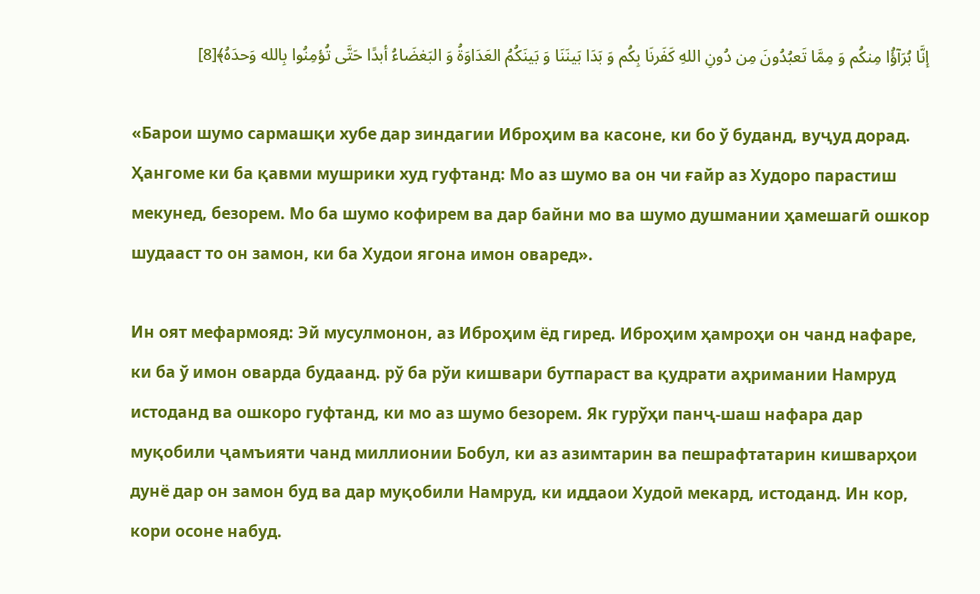إنَّا بُرَآؤُا مِنکُم وَ مِمَّا تَعبُدُونَ مِن دُونِ اللهِ کَفَرنَا بِکُم وَ بَدَا بَينَنَا وَ بَينَکُمُ العَدَاوَةُ وَ البَغضَاءُ أبدًا حَتَّی تُؤمِنُوا بِالله وَحدَهُ﴾[8]

«Барои шумо сармашқи хубе дар зиндагии Иброҳим ва касоне, ки бо ў буданд, вуҷуд дорад. Ҳангоме ки ба қавми мушрики худ гуфтанд: Мо аз шумо ва он чи ғайр аз Худоро парастиш мекунед, безорем. Мо ба шумо кофирем ва дар байни мо ва шумо душмании ҳамешагӣ ошкор шудааст то он замон, ки ба Худои ягона имон оваред».

Ин оят мефармояд: Эй мусулмонон, аз Иброҳим ёд гиред. Иброҳим ҳамроҳи он чанд нафаре, ки ба ў имон оварда будаанд. рў ба рўи кишвари бутпараст ва қудрати аҳримании Намруд истоданд ва ошкоро гуфтанд, ки мо аз шумо безорем. Як гурўҳи панҷ-шаш нафара дар муқобили ҷамъияти чанд миллионии Бобул, ки аз азимтарин ва пешрафтатарин кишварҳои дунё дар он замон буд ва дар муқобили Намруд, ки иддаои Худоӣ мекард, истоданд. Ин кор, кори осоне набуд.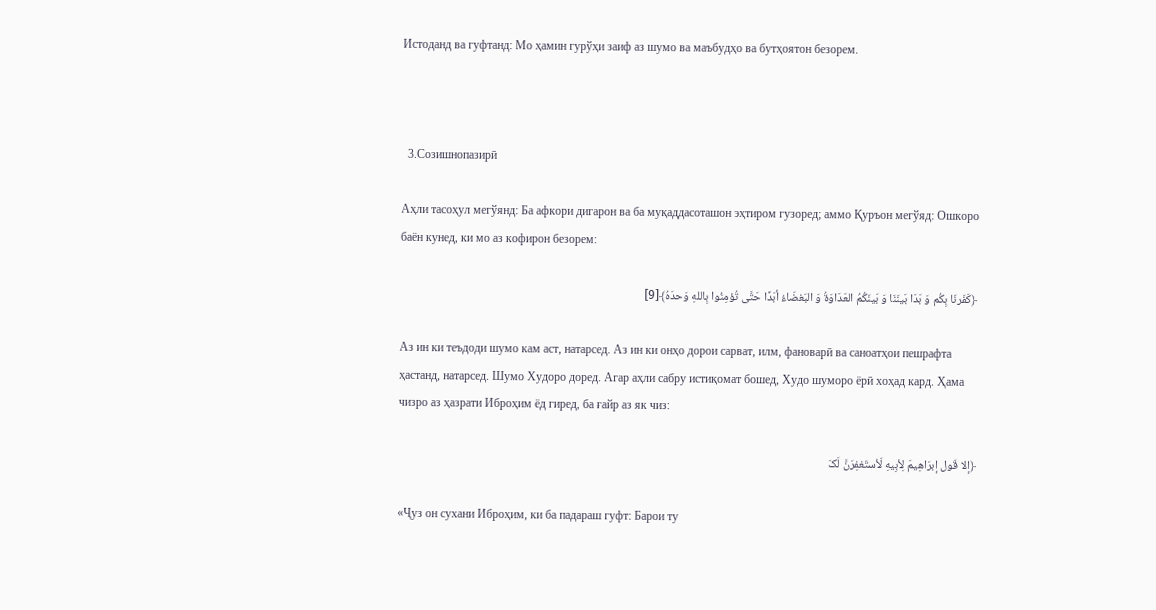Истоданд ва гуфтанд: Мо ҳамин гурўҳи заиф аз шумо ва маъбудҳо ва бутҳоятон безорем.



  3.Созишнопазирӣ

Аҳли тасоҳул мегўянд: Ба афкори дигарон ва ба муқаддасоташон эҳтиром гузоред; аммо Қуръон мегўяд: Ошкоро баён кунед, ки мо аз кофирон безорем:

﴿کَفَرنَا بِکُم وَ بَدَا بَينَنَا وَ بَينَکُمُ العَدَاوَةُ وَ البَغضَاءُ أبَدًا حَتَّی تُؤمِنُوا بِاللهِ وَحدَهُ﴾[9]

Аз ин ки теъдоди шумо кам аст, натарсед. Аз ин ки онҳо дорои сарват, илм, фановарӣ ва саноатҳои пешрафта ҳастанд, натарсед. Шумо Худоро доред. Агар аҳли сабру истиқомат бошед, Худо шуморо ёрӣ хоҳад кард. Ҳама чизро аз ҳазрати Иброҳим ёд гиред, ба ғайр аз як чиз:

﴿إلا قَول إبرَاهِيمَ لِأبِيهِ لَأستَغفِرَنَّ لَکَ

«Ҷуз он сухани Иброҳим, ки ба падараш гуфт: Барои ту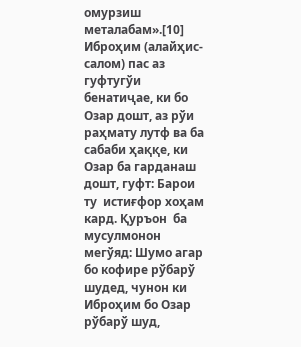омурзиш металабам».[10] Иброҳим (алайҳис-салом) пас аз гуфтугўи бенатиҷае, ки бо Озар дошт, аз рўи  раҳмату лутф ва ба сабаби ҳаққе, ки Озар ба гарданаш дошт, гуфт: Барои ту  истиғфор хоҳам кард. Қуръон  ба мусулмонон мегўяд: Шумо агар бо кофире рўбарў шудед, чунон ки Иброҳим бо Озар рўбарў шуд,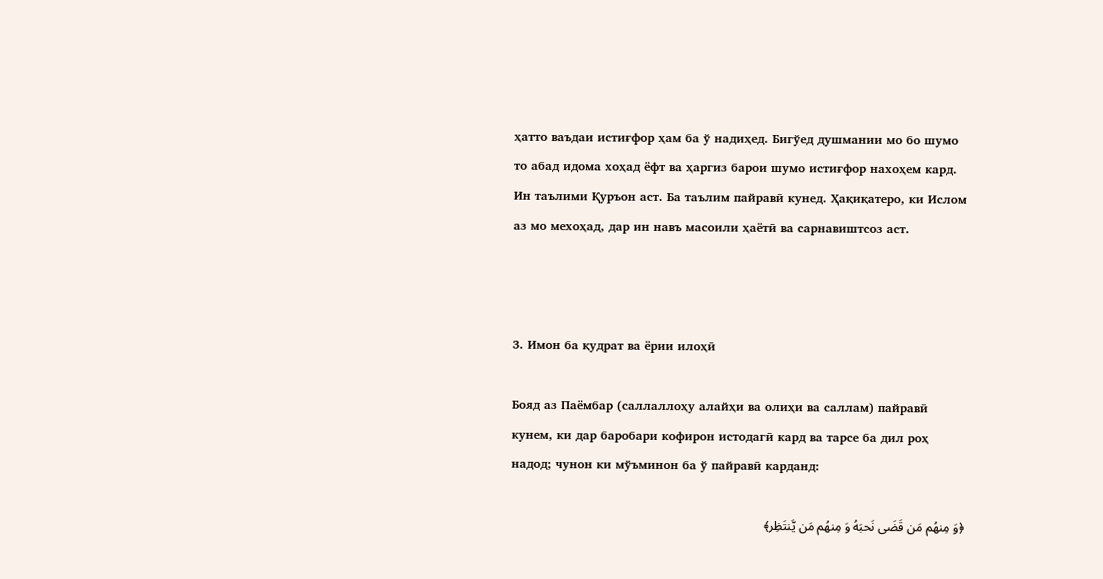ҳатто ваъдаи истиғфор ҳам ба ў надиҳед. Бигўед душмании мо бо шумо то абад идома хоҳад ёфт ва ҳаргиз барои шумо истиғфор нахоҳем кард. Ин таълими Қуръон аст. Ба таълим пайравӣ кунед. Ҳақиқатеро, ки Ислом аз мо мехоҳад, дар ин навъ масоили ҳаётӣ ва сарнавиштсоз аст.



3. Имон ба қудрат ва ёрии илоҳӣ

Бояд аз Паёмбар (саллаллоҳу алайҳи ва олиҳи ва саллам) пайравӣ кунем, ки дар баробари кофирон истодагӣ кард ва тарсе ба дил роҳ надод; чунон ки мўъминон ба ў пайравӣ карданд:

﴿وَ مِنهُم مَن قَضَی نَحبَهُ وَ مِنهُم مَن يَّنتَظِر﴾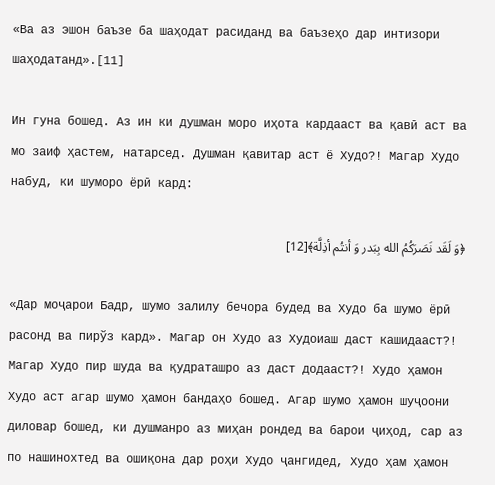«Ва аз эшон баъзе ба шаҳодат расиданд ва баъзеҳо дар интизори шаҳодатанд».[11]

Ин гуна бошед. Аз ин ки душман моро иҳота кардааст ва қавӣ аст ва мо заиф ҳастем, натарсед. Душман қавитар аст ё Худо?! Магар Худо набуд, ки шуморо ёрӣ кард:

﴿وَ لَقَد نَصَرَکُمُ الله بِبَدر وَ أنتُم أذِلَّة﴾[12]

«Дар моҷарои Бадр, шумо залилу бечора будед ва Худо ба шумо ёрӣ расонд ва пирўз кард». Магар он Худо аз Худоиаш даст кашидааст?! Магар Худо пир шуда ва қудраташро аз даст додааст?! Худо ҳамон Худо аст агар шумо ҳамон бандаҳо бошед. Агар шумо ҳамон шуҷоони диловар бошед, ки душманро аз миҳан рондед ва барои ҷиҳод, сар аз по нашинохтед ва ошиқона дар роҳи Худо ҷангидед, Худо ҳам ҳамон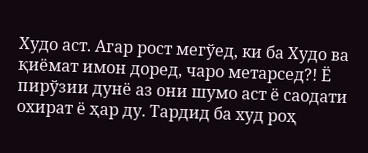Худо аст. Агар рост мегўед, ки ба Худо ва қиёмат имон доред, чаро метарсед?! Ё пирўзии дунё аз они шумо аст ё саодати охират ё ҳар ду. Тардид ба худ роҳ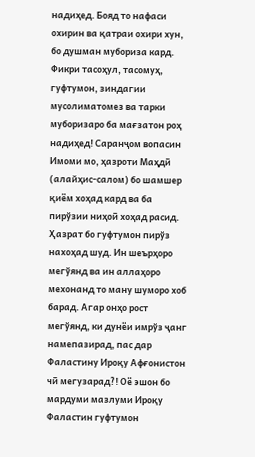надиҳед. Бояд то нафаси охирин ва қатраи охири хун, бо душман мубориза кард. Фикри тасоҳул, тасомуҳ, гуфтумон, зиндагии мусолиматомез ва тарки муборизаро ба мағзатон роҳ надиҳед! Саранҷом вопасин Имоми мо, ҳазроти Маҳдӣ  (алайҳис-салом) бо шамшер қиём хоҳад кард ва ба пирўзии ниҳоӣ хоҳад расид. Ҳазрат бо гуфтумон пирўз нахоҳад шуд. Ин шеърҳоро мегўянд ва ин аллаҳоро мехонанд то ману шуморо хоб барад. Агар онҳо рост мегўянд, ки дунёи имрўз ҷанг намепазирад, пас дар Фаластину Ироқу Афғонистон чӣ мегузарад?! Оё эшон бо мардуми мазлуми Ироқу Фаластин гуфтумон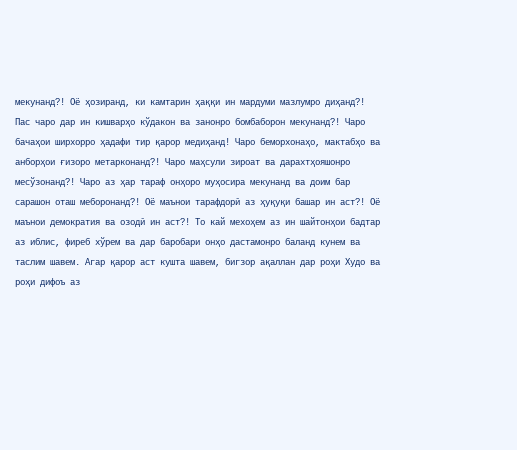мекунанд?! Оё ҳозиранд, ки камтарин ҳаққи ин мардуми мазлумро диҳанд?! Пас чаро дар ин кишварҳо кўдакон ва занонро бомбаборон мекунанд?! Чаро бачаҳои ширхорро ҳадафи тир қарор медиҳанд! Чаро беморхонаҳо, мактабҳо ва анборҳои ғизоро метарконанд?! Чаро маҳсули зироат ва дарахтҳояшонро месўзонанд?! Чаро аз ҳар тараф онҳоро муҳосира мекунанд ва доим бар сарашон оташ меборонанд?! Оё маънои тарафдорӣ аз ҳуқуқи башар ин аст?! Оё маънои демократия ва озодӣ ин аст?! То кай мехоҳем аз ин шайтонҳои бадтар аз иблис, фиреб хўрем ва дар баробари онҳо дастамонро баланд кунем ва таслим шавем. Агар қарор аст кушта шавем, бигзор ақаллан дар роҳи Худо ва роҳи дифоъ аз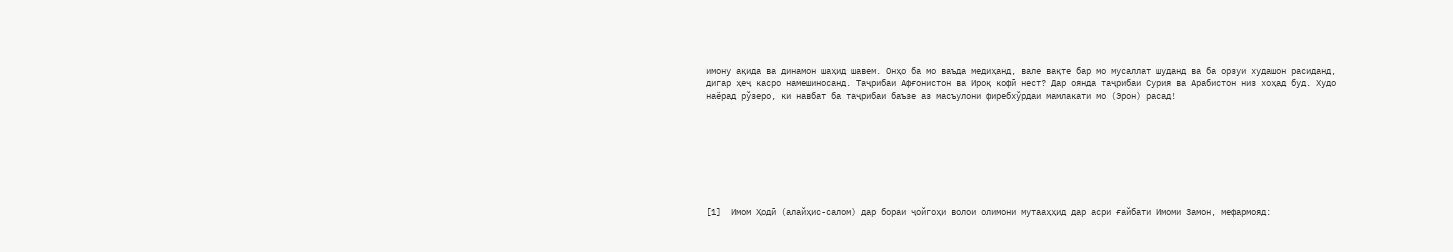имону ақида ва динамон шаҳид шавем. Онҳо ба мо ваъда медиҳанд, вале вақте бар мо мусаллат шуданд ва ба орзуи худашон расиданд, дигар ҳеҷ касро намешиносанд. Таҷрибаи Афғонистон ва Ироқ кофӣ нест? Дар оянда таҷрибаи Сурия ва Арабистон низ хоҳад буд. Худо наёрад рўзеро, ки навбат ба таҷрибаи баъзе аз масъулони фиребхўрдаи мамлакати мо (Эрон) расад!








[1]  Имом Ҳодӣ (алайҳис-салом) дар бораи ҷойгоҳи волои олимони мутааҳҳид дар асри ғайбати Имоми Замон, мефармояд: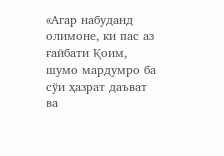«Агар набуданд олимоне, ки пас аз ғайбати Қоим, шумо мардумро ба сўи ҳазрат даъват ва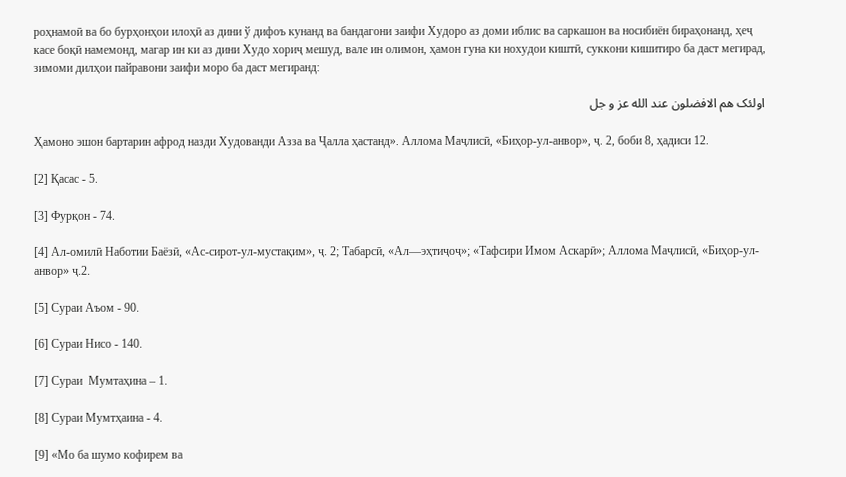роҳнамоӣ ва бо бурҳонҳои илоҳӣ аз дини ў дифоъ кунанд ва бандагони заифи Худоро аз доми иблис ва саркашон ва носибиён бираҳонанд, ҳеҷ касе боқӣ намемонд, магар ин ки аз дини Худо хориҷ мешуд, вале ин олимон, ҳамон гуна ки нохудои киштӣ, суккони кишитиро ба даст мегирад, зимоми дилҳои пайравони заифи моро ба даст мегиранд:

اولئک هم الافضلون عند الله عز و جل

Ҳамоно эшон бартарин афрод назди Худованди Азза ва Ҷалла ҳастанд». Аллома Маҷлисӣ, «Биҳор-ул-анвор», ҷ. 2, боби 8, ҳадиси 12.

[2] Қасас - 5.

[3] Фурқон - 74.

[4] Ал-омилӣ Наботии Баёзӣ, «Ас-сирот-ул-мустақим», ҷ. 2; Табарсӣ, «Ал—эҳтиҷоҷ»; «Тафсири Имом Аскарӣ»; Аллома Маҷлисӣ, «Биҳор-ул-анвор» ҷ.2.

[5] Сураи Аъом - 90.

[6] Сураи Нисо - 140.

[7] Сураи  Мумтаҳина – 1.

[8] Сураи Мумтҳаина - 4.

[9] «Мо ба шумо кофирем ва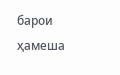барои ҳамеша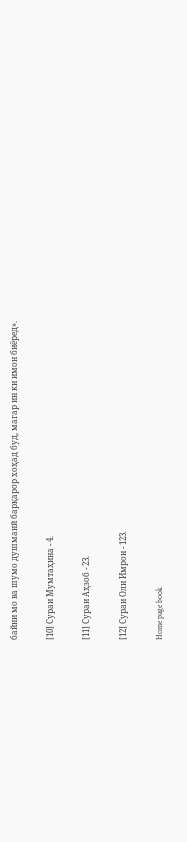байни мо ва шумо душманӣ барқарор хоҳад буд, магар ин ки имон биёред».

[10] Сураи Мумтаҳина - 4.

[11] Сураи Аҳзоб - 23.

[12] Сураи Оли Имрон - 123.

Home page book